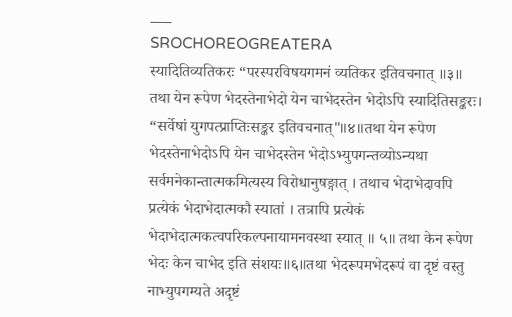___
SROCHOREOGREATERA
स्यादितिव्यतिकरः “परस्परविषयगमनं व्यतिकर इतिवचनात् ॥३॥ तथा येन रूपेण भेदस्तेनाभेदो येन चाभेदस्तेन भेदोऽपि स्यादितिसङ्करः। “सर्वेषां युगपत्प्राप्तिःसङ्कर इतिवचनात्"॥४॥तथा येन रूपेण भेदस्तेनाभेदोऽपि येन चाभेदस्तेन भेदोऽभ्युपगन्तव्योऽन्यथा सर्वमनेकान्तात्मकमित्यस्य विरोधानुषङ्गात् । तथाच भेदाभेदावपि प्रत्येकं भेदाभेदात्मकौ स्यातां । तत्रापि प्रत्येकं भेदाभेदात्मकत्वपरिकल्पनायामनवस्था स्यात् ॥ ५॥ तथा केन रूपेण भेदः केन चाभेद इति संशयः॥६॥तथा भेदरूपमभेदरूपं वा दृष्टं वस्तु नाभ्युपगम्यते अदृष्टं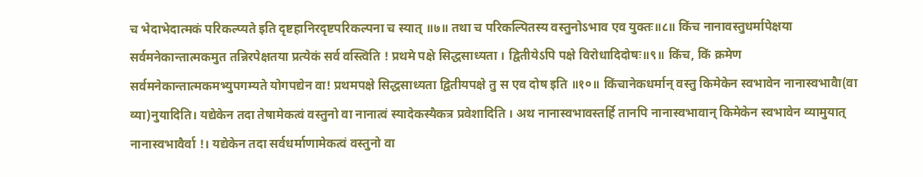च भेदाभेदात्मकं परिकल्प्यते इति दृष्टहानिरदृष्टपरिकल्पना च स्यात् ॥७॥ तथा च परिकल्पितस्य वस्तुनोऽभाव एव युक्तः॥८॥ किंच नानावस्तुधर्मापेक्षया सर्वमनेकान्तात्मकमुत तन्निरपेक्षतया प्रत्येकं सर्व वस्त्विति ! प्रथमे पक्षे सिद्धसाध्यता । द्वितीयेऽपि पक्षे विरोधादिदोषः॥९॥ किंच, किं क्रमेण सर्वमनेकान्तात्मकमभ्युपगम्यते योगपद्येन वा! प्रथमपक्षे सिद्धसाध्यता द्वितीयपक्षे तु स एव दोष इति ॥१०॥ किंचानेकधर्मान् वस्तु किमेकेन स्वभावेन नानास्वभावैा(वा व्या)नुयादिति। यद्येकेन तदा तेषामेकत्वं वस्तुनो वा नानात्वं स्यादेकस्यैकत्र प्रवेशादिति । अथ नानास्वभावस्तर्हि तानपि नानास्वभावान् किमेकेन स्वभावेन व्यामुयात् नानास्वभावैर्वा !। यद्येकेन तदा सर्वधर्माणामेकत्वं वस्तुनो वा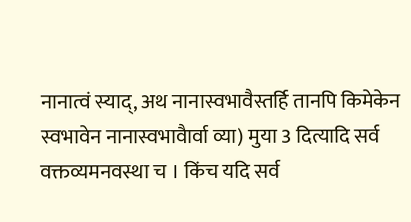नानात्वं स्याद्, अथ नानास्वभावैस्तर्हि तानपि किमेकेन स्वभावेन नानास्वभावैार्वा व्या) मुया 3 दित्यादि सर्व वक्तव्यमनवस्था च । किंच यदि सर्व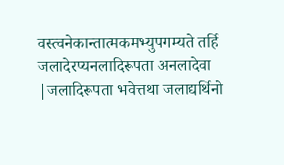वस्त्वनेकान्तात्मकमभ्युपगम्यते तर्हि जलादेरप्यनलादिरूपता अनलादेवा |जलादिरूपता भवेत्तथा जलाद्यर्थिनो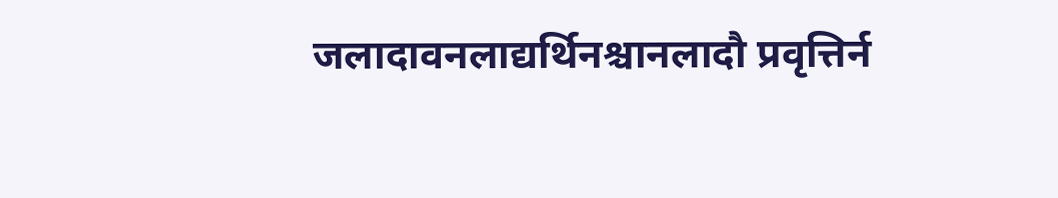जलादावनलाद्यर्थिनश्चानलादौ प्रवृत्तिर्न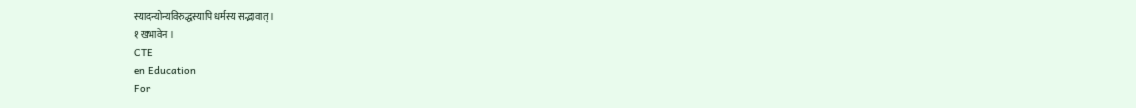स्यादन्योन्यविरुद्धस्यापि धर्मस्य सद्भावात् ।
१ खभावेन ।
CTE
en Education
For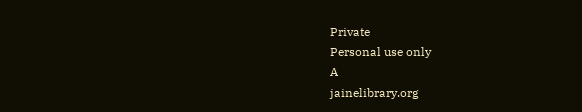Private
Personal use only
A
jainelibrary.org